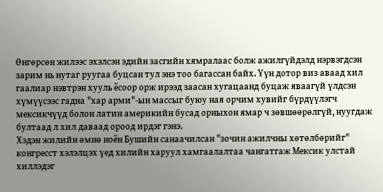Өнгөрсөн жилээс эхэлсэн эдийн засгийн хямралаас болж ажилгүйдэлд нэрвэгдсэн зарим нь нутаг руугаа буцсан тул энэ тоо багассан байх. Үүн дотор виз аваад хил гаалиар нэвтрэн хууль ёсоор орж ирээд заасан хугацаанд буцаж яваагүй үлдсэн хүмүүсээс гадна "хар арми"-ын массыг буюу ная орчим хувийг бүрдүүлэгч мексикчүүд болон латин америкийн бусад орныхон ямар ч зөвшөөрөлгүй, нуугдаж бултаад л хил даваад ороод ирдэг гэнэ.
Хэдэн жилийн өмнө ноён Бушийн санаачилсан "зочин ажилчны хөтөлбөрийг" конгресст хэлэлцэх үед хилийн харуул хамгаалалтаа чангатгаж Мексик улстай хиллэдэг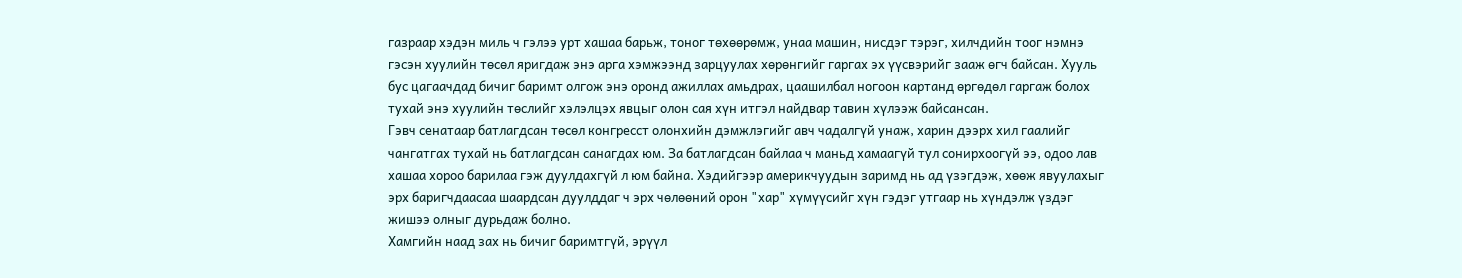газраар хэдэн миль ч гэлээ урт хашаа барьж, тоног төхөөрөмж, унаа машин, нисдэг тэрэг, хилчдийн тоог нэмнэ гэсэн хуулийн төсөл яригдаж энэ арга хэмжээнд зарцуулах хөрөнгийг гаргах эх үүсвэрийг зааж өгч байсан. Хууль бус цагаачдад бичиг баримт олгож энэ оронд ажиллах амьдрах, цаашилбал ногоон картанд өргөдөл гаргаж болох тухай энэ хуулийн төслийг хэлэлцэх явцыг олон сая хүн итгэл найдвар тавин хүлээж байсансан.
Гэвч сенатаар батлагдсан төсөл конгресст олонхийн дэмжлэгийг авч чадалгүй унаж, харин дээрх хил гаалийг чангатгах тухай нь батлагдсан санагдах юм. За батлагдсан байлаа ч маньд хамаагүй тул сонирхоогүй ээ, одоо лав хашаа хороо барилаа гэж дуулдахгүй л юм байна. Хэдийгээр америкчуудын заримд нь ад үзэгдэж, хөөж явуулахыг эрх баригчдаасаа шаардсан дуулддаг ч эрх чөлөөний орон "хар" хүмүүсийг хүн гэдэг утгаар нь хүндэлж үздэг жишээ олныг дурьдаж болно.
Хамгийн наад зах нь бичиг баримтгүй, эрүүл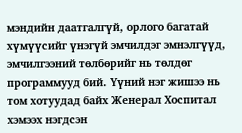мэндийн даатгалгүй, орлого багатай хүмүүсийг үнэгүй эмчилдэг эмнэлгүүд, эмчилгээний төлбөрийг нь төлдөг программууд бий. Үүний нэг жишээ нь том хотуудад байх Женерал Хоспитал хэмээх нэгдсэн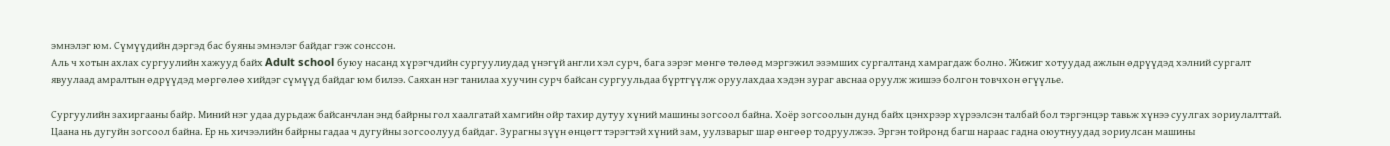эмнэлэг юм. Сүмүүдийн дэргэд бас буяны эмнэлэг байдаг гэж сонссон.
Аль ч хотын ахлах сургуулийн хажууд байх Adult school буюу насанд хүрэгчдийн сургуулиудад үнэгүй англи хэл сурч, бага зэрэг мөнгө төлөөд мэргэжил эзэмших сургалтанд хамрагдаж болно. Жижиг хотуудад ажлын өдрүүдэд хэлний сургалт явуулаад амралтын өдрүүдэд мөргөлөө хийдэг сүмүүд байдаг юм билээ. Саяхан нэг танилаа хуучин сурч байсан сургуульдаа бүртгүүлж оруулахдаа хэдэн зураг авснаа оруулж жишээ болгон товчхон өгүүлье.

Сургуулийн захиргааны байр. Миний нэг удаа дурьдаж байсанчлан энд байрны гол хаалгатай хамгийн ойр тахир дутуу хүний машины зогсоол байна. Хоёр зогсоолын дунд байх цэнхрээр хүрээлсэн талбай бол тэргэнцэр тавьж хүнээ суулгах зориулалттай. Цаана нь дугуйн зогсоол байна. Ер нь хичээлийн байрны гадаа ч дугуйны зогсоолууд байдаг. Зурагны зүүн өнцөгт тэрэгтэй хүний зам, уулзварыг шар өнгөөр тодруулжээ. Эргэн тойронд багш нараас гадна оюутнуудад зориулсан машины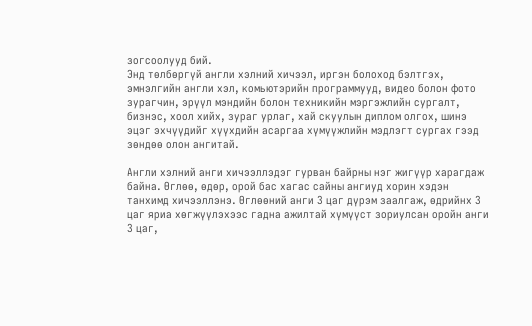зогсоолууд бий.
Энд төлбөргүй англи хэлний хичээл, иргэн болоход бэлтгэх, эмнэлгийн англи хэл, комьютэрийн программууд, видео болон фото зурагчин, эрүүл мэндийн болон техникийн мэргэжлийн сургалт, бизнэс, хоол хийх, зураг урлаг, хай скуулын диплом олгох, шинэ эцэг эхчүүдийг хүүхдийн асаргаа хүмүүжлийн мэдлэгт сургах гээд зөндөө олон ангитай.

Англи хэлний анги хичээллэдэг гурван байрны нэг жигүүр харагдаж байна. Өглөө, өдөр, орой бас хагас сайны ангиуд хорин хэдэн танхимд хичээллэнэ. Өглөөний анги 3 цаг дүрэм заалгаж, өдрийнх 3 цаг яриа хөгжүүлэхээс гадна ажилтай хүмүүст зориулсан оройн анги 3 цаг,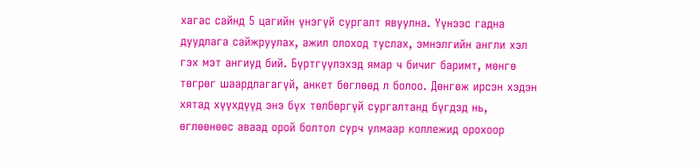хагас сайнд 5 цагийн үнэгүй сургалт явуулна. Үүнээс гадна дуудлага сайжруулах, ажил олоход туслах, эмнэлгийн англи хэл гэх мэт ангиуд бий. Бүртгүүлэхэд ямар ч бичиг баримт, мөнгө төгрөг шаардлагагүй, анкет бөглөөд л болоо. Дөнгөж ирсэн хэдэн хятад хүүхдүүд энэ бүх төлбөргүй сургалтанд бүгдэд нь, өглөөнөөс аваад орой болтол сурч улмаар коллежид орохоор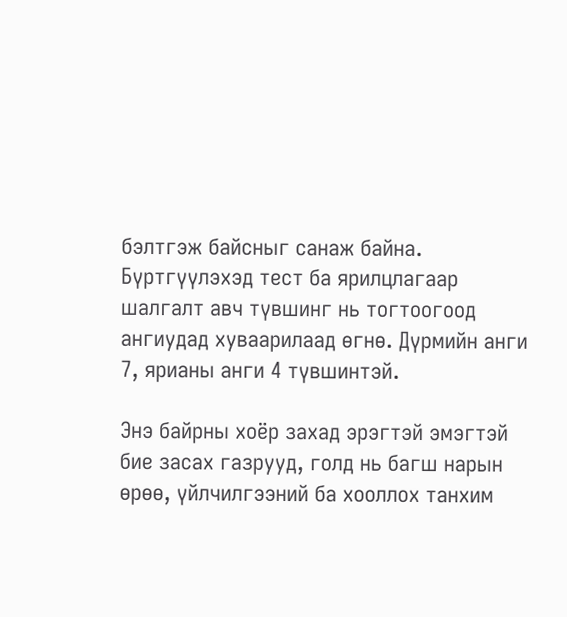бэлтгэж байсныг санаж байна. Бүртгүүлэхэд тест ба ярилцлагаар шалгалт авч түвшинг нь тогтоогоод ангиудад хуваарилаад өгнө. Дүрмийн анги 7, ярианы анги 4 түвшинтэй.

Энэ байрны хоёр захад эрэгтэй эмэгтэй бие засах газрууд, голд нь багш нарын өрөө, үйлчилгээний ба хооллох танхим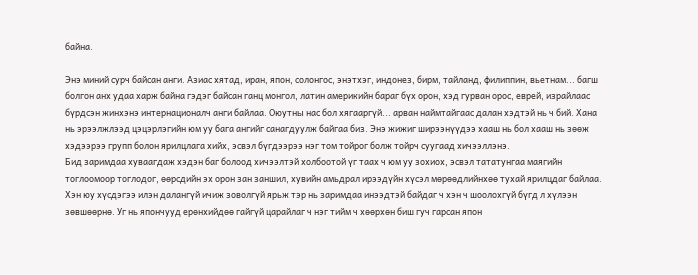байна.

Энэ миний сурч байсан анги. Азиас хятад, иран, япон, солонгос, энэтхэг, индонез, бирм, тайланд, филиппин, вьетнам... багш болгон анх удаа харж байна гэдэг байсан ганц монгол, латин америкийн бараг бүх орон, хэд гурван орос, еврей, израйлаас бүрдсэн жинхэнэ интернационалч анги байлаа. Оюутны нас бол хягааргүй... арван наймтайгаас далан хэдтэй нь ч бий. Хана нь эрээлжлээд цэцэрлэгийн юм уу бага ангийг санагдуулж байгаа биз. Энэ жижиг ширээнүүдээ хааш нь бол хааш нь зөөж хэдээрээ групп болон ярилцлага хийх, эсвэл бүгдээрээ нэг том тойрог болж тойрч суугаад хичээллэнэ.
Бид заримдаа хуваагдаж хэдэн баг болоод хичээлтэй холбоотой үг таах ч юм уу зохиох, эсвэл тататунгаа маягийн тоглоомоор тоглодог, өөрсдийн эх орон зан заншил, хувийн амьдрал ирээдүйн хүсэл мөрөөдлийнхөө тухай ярилцдаг байлаа. Хэн юу хүсдэгээ илэн далангүй ичиж зоволгүй ярьж тэр нь заримдаа инээдтэй байдаг ч хэн ч шоолохгүй бүгд л хүлээн зөвшөөрнө. Уг нь япончууд ерөнхийдөө гайгүй царайлаг ч нэг тийм ч хөөрхөн биш гуч гарсан япон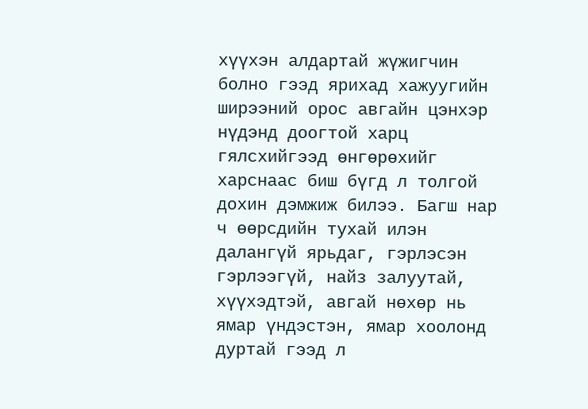хүүхэн алдартай жүжигчин болно гээд ярихад хажуугийн ширээний орос авгайн цэнхэр нүдэнд доогтой харц гялсхийгээд өнгөрөхийг харснаас биш бүгд л толгой дохин дэмжиж билээ. Багш нар ч өөрсдийн тухай илэн далангүй ярьдаг, гэрлэсэн гэрлээгүй, найз залуутай, хүүхэдтэй, авгай нөхөр нь ямар үндэстэн, ямар хоолонд дуртай гээд л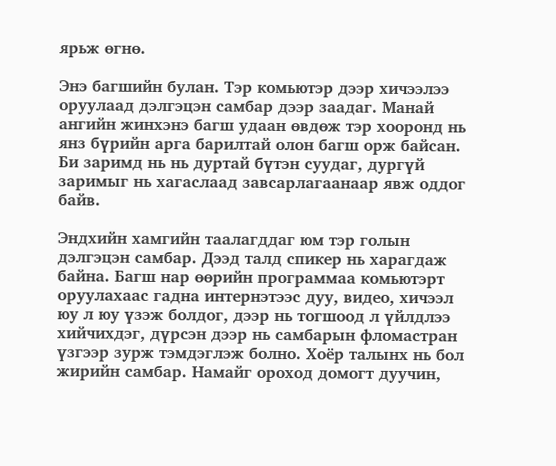ярьж өгнө.

Энэ багшийн булан. Тэр комьютэр дээр хичээлээ оруулаад дэлгэцэн самбар дээр заадаг. Манай ангийн жинхэнэ багш удаан өвдөж тэр хооронд нь янз бүрийн арга барилтай олон багш орж байсан. Би заримд нь нь дуртай бүтэн суудаг, дургүй заримыг нь хагаслаад завсарлагаанаар явж оддог байв.

Эндхийн хамгийн таалагддаг юм тэр голын дэлгэцэн самбар. Дээд талд спикер нь харагдаж байна. Багш нар өөрийн программаа комьютэрт оруулахаас гадна интернэтээс дуу, видео, хичээл юу л юу үзэж болдог, дээр нь тогшоод л үйлдлээ хийчихдэг, дүрсэн дээр нь самбарын фломастран үзгээр зурж тэмдэглэж болно. Хоёр талынх нь бол жирийн самбар. Намайг ороход домогт дуучин,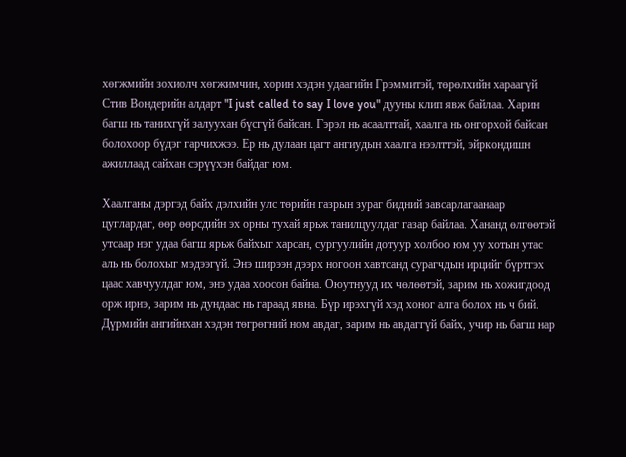хөгжмийн зохиолч хөгжимчин, хорин хэдэн удаагийн Грэммитэй, төрөлхийн хараагүй Стив Вондерийн алдарт "I just called to say I love you" дууны клип явж байлаа. Харин багш нь танихгүй залуухан бүсгүй байсан. Гэрэл нь асаалттай, хаалга нь онгорхой байсан болохоор бүдэг гарчихжээ. Ер нь дулаан цагт ангиудын хаалга нээлттэй, эйркондишн ажиллаад сайхан сэрүүхэн байдаг юм.

Хаалганы дэргэд байх дэлхийн улс төрийн газрын зураг бидний завсарлагаанаар цуглардаг, өөр өөрсдийн эх орны тухай ярьж танилцуулдаг газар байлаа. Хананд өлгөөтэй утсаар нэг удаа багш ярьж байхыг харсан, сургуулийн дотуур холбоо юм уу хотын утас аль нь болохыг мэдээгүй. Энэ ширээн дээрх ногоон хавтсанд сурагчдын ирцийг бүртгэх цаас хавчуулдаг юм, энэ удаа хоосон байна. Оюутнууд их чөлөөтэй, зарим нь хожигдоод орж ирнэ, зарим нь дундаас нь гараад явна. Бүр ирэхгүй хэд хоног алга болох нь ч бий. Дүрмийн ангийнхан хэдэн төгрөгний ном авдаг, зарим нь авдаггүй байх, учир нь багш нар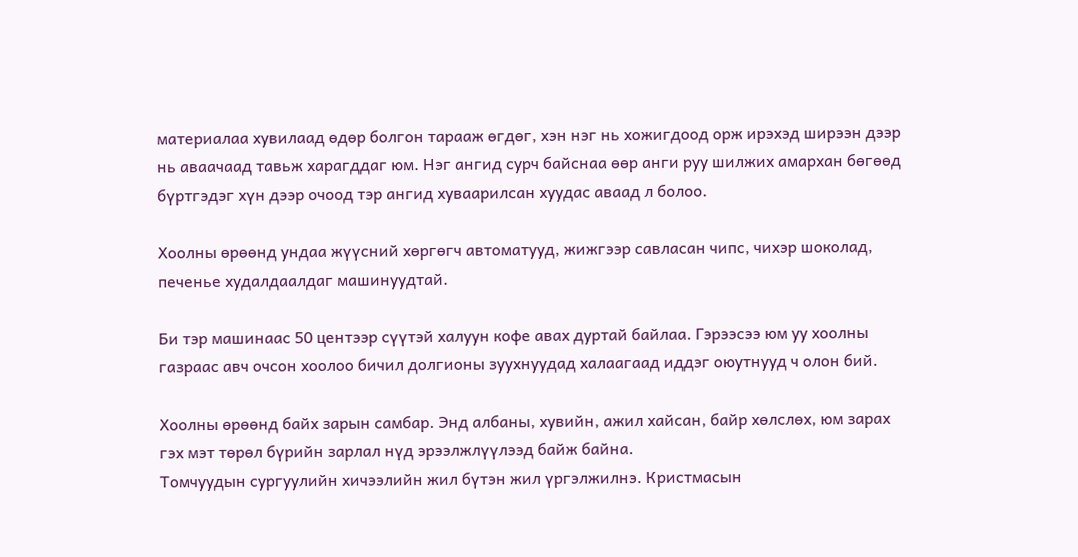материалаа хувилаад өдөр болгон тарааж өгдөг, хэн нэг нь хожигдоод орж ирэхэд ширээн дээр нь аваачаад тавьж харагддаг юм. Нэг ангид сурч байснаа өөр анги руу шилжих амархан бөгөөд бүртгэдэг хүн дээр очоод тэр ангид хуваарилсан хуудас аваад л болоо.

Хоолны өрөөнд ундаа жүүсний хөргөгч автоматууд, жижгээр савласан чипс, чихэр шоколад, печенье худалдаалдаг машинуудтай.

Би тэр машинаас 50 центээр сүүтэй халуун кофе авах дуртай байлаа. Гэрээсээ юм уу хоолны газраас авч очсон хоолоо бичил долгионы зуухнуудад халаагаад иддэг оюутнууд ч олон бий.

Хоолны өрөөнд байх зарын самбар. Энд албаны, хувийн, ажил хайсан, байр хөлслөх, юм зарах гэх мэт төрөл бүрийн зарлал нүд эрээлжлүүлээд байж байна.
Томчуудын сургуулийн хичээлийн жил бүтэн жил үргэлжилнэ. Кристмасын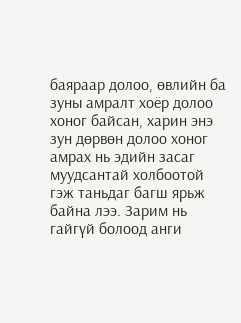баяраар долоо, өвлийн ба зуны амралт хоёр долоо хоног байсан, харин энэ зун дөрвөн долоо хоног амрах нь эдийн засаг муудсантай холбоотой гэж таньдаг багш ярьж байна лээ. Зарим нь гайгүй болоод анги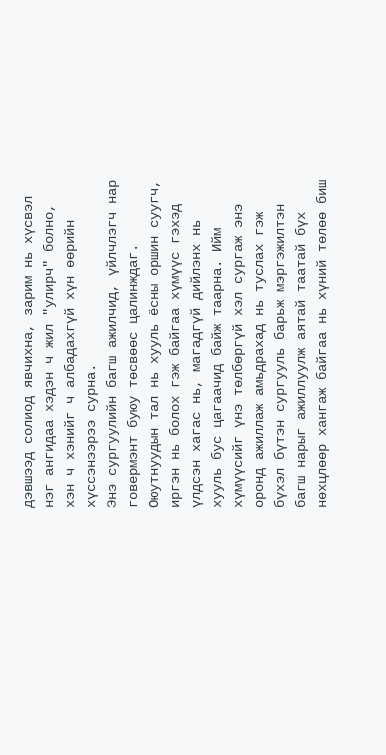дэвшээд солиод явчихна, зарим нь хүсвэл нэг ангидаа хэдэн ч жил "улирч" болно, хэн ч хэнийг ч албадахгүй хүн өөрийн хүссэнээрээ сурна.
Энэ сургуулийн багш ажилчид, үйлчлэгч нар говермэнт буюу төсвөөс цалинждаг. Оюутнуудын тал нь хууль ёсны оршин суугч, иргэн нь болох гэж байгаа хүмүүс гэхэд үлдсэн хагас нь, магадгүй дийлэнх нь хууль бус цагаачид байж таарна. Ийм хүмүүсийг үнэ төлбөргүй хэл сургаж энэ оронд ажиллаж амьдрахад нь туслах гэж бүхэл бүтэн сургууль барьж мэргэжилтэн багш нарыг ажиллуулж аятай таатай бүх нөхцлөөр хангаж байгаа нь хүний төлөө биш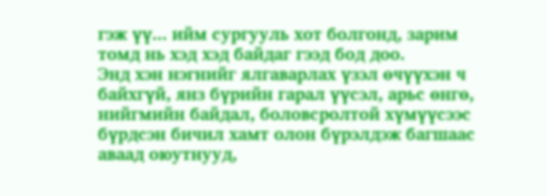гэж үү... ийм сургууль хот болгонд, зарим томд нь хэд хэд байдаг гээд бод доо.
Энд хэн нэгнийг ялгаварлах үзэл өчүүхэн ч байхгүй, янз бүрийн гарал үүсэл, арьс өнгө, нийгмийн байдал, боловсролтой хүмүүсээс бүрдсэн бичил хамт олон бүрэлдэж багшаас аваад оюутнууд,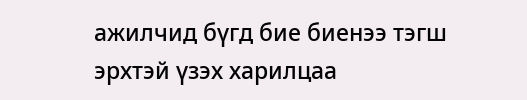ажилчид бүгд бие биенээ тэгш эрхтэй үзэх харилцаа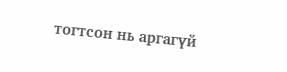тогтсон нь аргагүй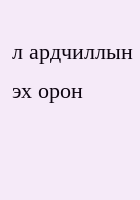л ардчиллын эх орон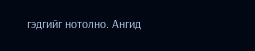гэдгийг нотолно. Ангид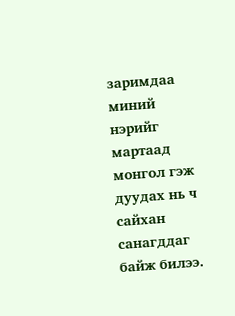заримдаа миний нэрийг мартаад монгол гэж дуудах нь ч сайхан санагддаг байж билээ.